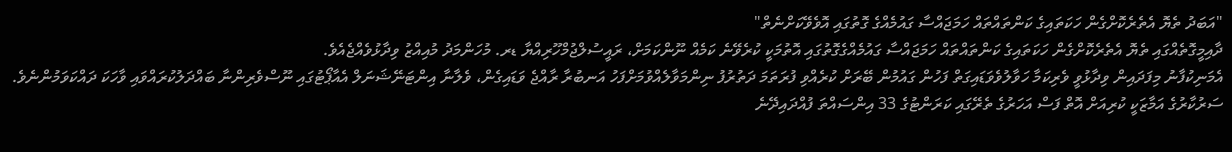"އަބަދު ތެޔޮ އެތެރެކޮށްގެން ހަކަތައިގެ ކަންތައްތައް ހަމަޖައްސާ ގައުމެއްގެ ގޮތުގައި އޮވެވޭކަށްނެތް"
ދާއިމީގޮތެއްގައި ތެޔޮ އެތެރެކޮށްގެން ހަކަތައިގެ ކަންތައްތައް ހަމަޖައްސާ ގައުމެއްގެގޮތުގައި އޮތުމަކީ ކުރެވޭނެ ކަމެއް ނޫންކަމަށް، ރައީސުލްޖުމްހޫރިއްޔާ ޑރ. މުހަންމަދު މުއިއްޒު ވިދާޅުވެއްޖެއެވެ.
އެމަނިކުފާނު މިފަދައިން ވިދާޅުވީ ވެރިކަމާ ހަވާލުވެވަޑައިގަތް ފަހުން ގައުމުން ބޭރަށް ކުރެއްވި ފުރަތަމަ ދަތުރުފު ނިންމަވާލެއްވުމަށްފަހު އަނބުރާ ރާއްޖެ ވަޑައިގެން، ވެލާނާ އިންޓަނޭޝަނަލް އެއާޕޯޓުގައި ނޫސްވެރިންނާ ބައްދަލުކުރައްވައި ވާހަކަ ދައްކަވަމުންނެވެ.
ސަރުކާރުގެ އަމާޒަކީ ކުރިއަށް އޮތް ފަސް އަހަރުގެ ތެރޭގައި ކަރަންޓުގެ 33 އިންސައްތަ ފުއްދައިދޭނެ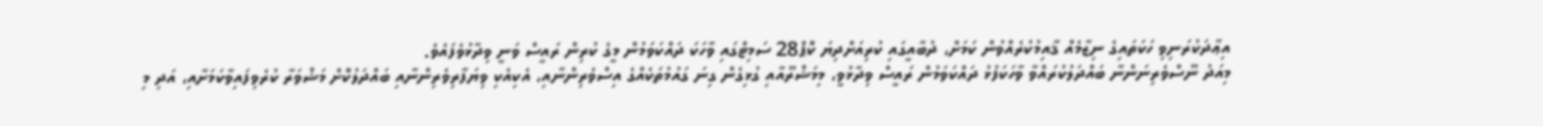އިޢާދަކުރަނިވި ހަކަތައިގެ ނިޒާމެއް ޤާއިމުކުރެއްވުން ކަމަށް، ދުބާއީގައި ކުރިއަށްދިޔަ ކޮޕް28 ސަމިޓްގައި ވާހަކަ ދައްކަވަމުން މީގެ ކުރިން ރައީސް ވަނީ ވިދާޅުވެފައެވެ.
މިއަދު ނޫސްވެރިނަންނާ ބައްދަލުކުރައްވާ ވާހަކަފުޅު ދައްކަވަމުން ރައީސް ވިދާޅުވީ، މިމަޝްރޫއާއި ގުޅިގެން ގިނަ ގައުމުތަކެއްގެ އިސްވެރިންނާއި، އެކިއެކި ވިޔަފާރިވެރިންނާއި ބައްދަލުކޮށް މަޝްވަރާ ކުރެވިފައިވާކަމަށާއި، އަދި މި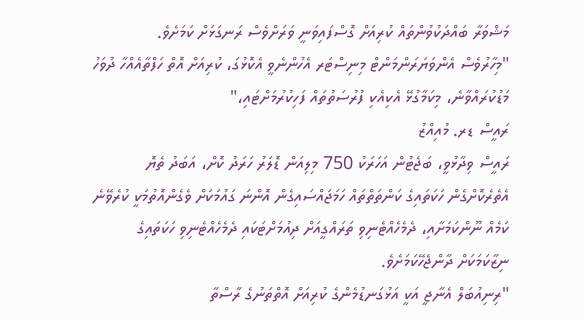މަޝްވަރާ ބައްދަކުވުންތައް ކުރިއަށް ގޮސްފައިވަނީ ވަރަށްވެސް ރަނގަޅަށް ކަމަށެވެ.
"މިހާރުވެސް އެންވަޔަރަންމަންޓް މިނިސްޓަރ އެހުންނެވީ އެކޮޅުގަ، ކުރިއަށް އޮތް ހަފްތާއެއްހާ ދުވަހު މަޑުކުރައްވާނެ، މިކަމާގުޅޭ އެކިއެކި ފުރުސަތުތައް ފަހިކުރުމަށްޓައި،"
ރައީސް ޑރ. މުއިއްޒު
ރައީސް ވިދާޅުވީ، ބަޖެޓުން އަހަރަކު 750 މިލިއަން ޑޮލަރު ހަރަދު ކޮށް، އަބަދު ތެޔޮ އެތެރެކޮށްގެން ހަކަތައިގެ ކަންތަތްތައް ހަމަޖައްސައިގެން އޮންނަ ގައުމަކަށް ވެގެންއޮތުމަކީ ކުރެވޭނެ ކަމެއް ނޫންކަމަށާއި، ދެމެހެއްޓެނިވި ތަރައްގީއަށް ދިއުމަށްޓަކައި ދެމެހެއްޓެނިވި ހަކަތައިގެ ނިޒާކަމަކަށް ދާންޖެހޭކަމަށެވެ.
"ރިނިއުބަލް އެނާޖީ އަކީ އަޅުގަނޑުމެންގެ ކުރިއަށް އޮތްތަނުގެ ރާސްތާ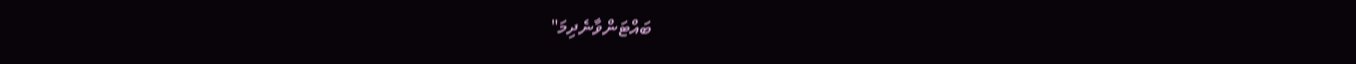ބައްޓަންވާނެދިމަ"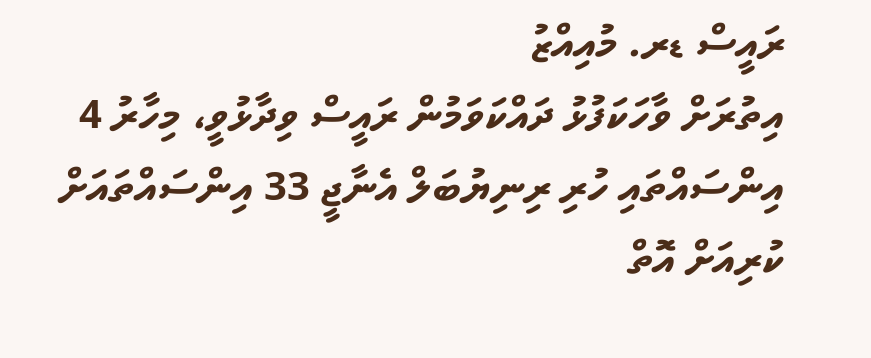ރައީސް ޑރ. މުއިއްޒު
އިތުރަށް ވާހަކަފުޅު ދައްކަވަމުން ރައީސް ވިދާޅުވީ، މިހާރު 4 އިންސައްތައި ހުރި ރިނިޔުބަލް އެނާޖީ 33 އިންސައްތައަށް ކުރިއަށް އޮތް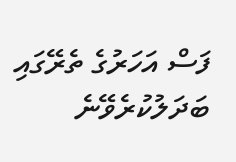ފަސް އަހަރުގެ ތެރޭގައި ބަދަލުކުރެވޭނެ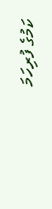ކަމުގެ ފުރިހަމަ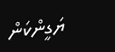ޔަގީންކަން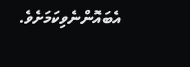އެބައޮންނެވިކަމަށެވެ.